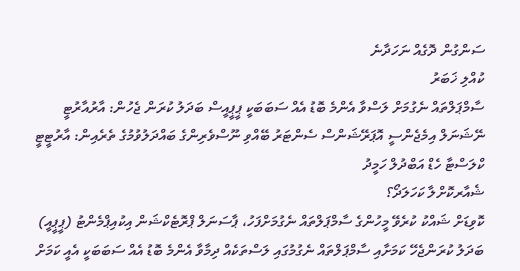ސަންގުން ދޮގެއް ނަހަދާނެ
ކުއްލި ޚަބަރު
ސާމްޕަލްތައް ނެގުމަށް ލަސްވާ އެންމެ ބޮޑު އެއް ސަބަބަކީ ޕީޕީއީސް ބަދަލު ކުރަން ޖެހުން: އާރުއާރުޓީ
ނޭޝަނަލް އިމެޖެންސީ އޮޕަރޭޝަންސް ސެންޓަރު ބޭއްވި ނޫސްވެރިންގެ ބައްދަލުވުމުގެ ތެރެއިން: އާރުޓީޓީ ކްލަސްޓާ ހެޑް އަބްދުލް ހަމީދު
ޝެއާރކޮށްލާ ކަހަލަދޯ؟
ކޮވިޑަށް ޝައްކު ކުރެވޭ މީހުންގެ ސާމްޕަލްތައް ނެގުމަށްފަހު، ޕާސަނަލް ޕްރޮޓެކްޝަން އިކުއިޕްމެންޓު (ޕީޕީއީ) ބަދަލު ކުރަންޖެހޭ ކަމަށާއި ސާމްޕަލްތައް ނެގުމުގައި ލަސްތަކެއް ދިމާވާ އެންމެ ބޮޑު އެއް ސަބަބަކީ އެއީ ކަމަށް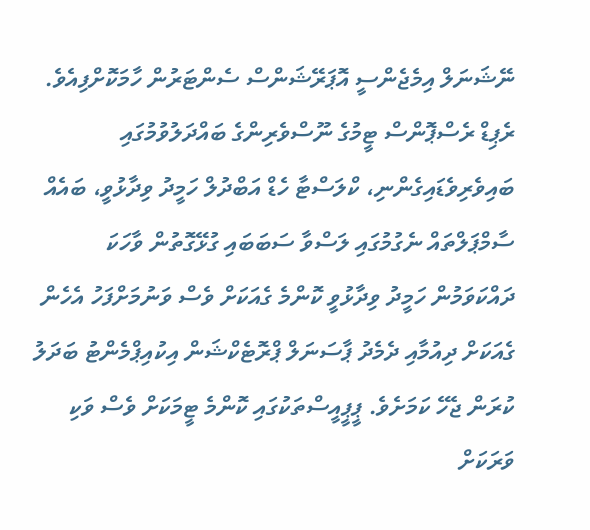ނޭޝަނަލް އިމެޖެންސީ އޮޕަރޭޝަންސް ސެންޓަރުން ހާމަކޮށްފިއެވެ.
ރެޕިޑް ރެސްޕޮންސް ޓީމުގެ ނޫސްވެރިންގެ ބައްދަލުވުމުގައި ބައިވެރިވެޑައިގެންނި، ކްލަސްޓާ ހެޑް އަބްދުލް ހަމީދު ވިދާޅުވީ، ބައެއް ސާމްޕަލްތައް ނެގުމުގައި ލަސްވާ ސަބަބައި ގުޅޭގޮތުން ވާހަކަ ދައްކަވަމުން ހަމީދު ވިދާޅުވީ ކޮންމެ ގެއަކަށް ވެސް ވަނުމަށްފަހު އެހެން ގެއަކަށް ދިއުމާއި ދެމެދު ޕާސަނަލް ޕްރޮޓެކްޝަން އިކުއިޕްމެންޓު ބަދަލު ކުރަން ޖެހޭ ކަމަށެވެ. ޕީޕީއީސްތަކުގައި ކޮންމެ ޓީމަކަށް ވެސް ވަކި ވަރަކަށް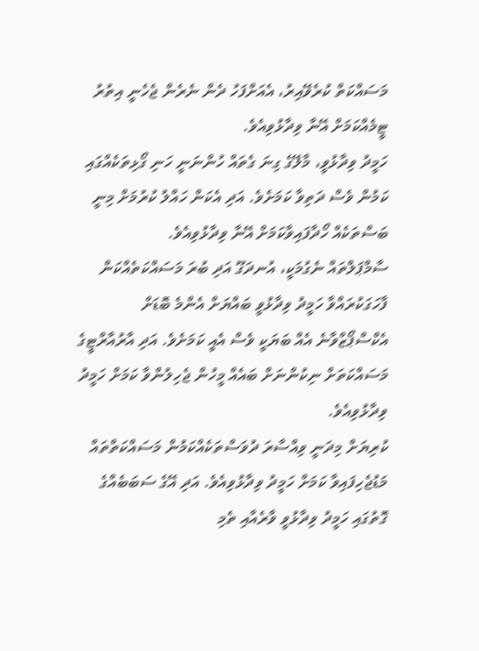މަސައްކަތް ކުރެވޭއިރު، އެއަށްފަހު ދެން ނެރެން ޖެހެނީ އިތުރު ޓީމެއްކަމަށް އޭނާ ވިދާޅުވިއެވެ.
ހަމީދު ވިދާޅުވީ، މާލޭގެ ގިނަ ގެތައް ހުންނަނީ ހަނި ގޯޅިތަކެއްގައި ކަމުން ވެސް ދަތިވާ ކަމަށެވެ. އަދި އެކަން ހައްލު ކުރުމަށް މިނީ ބަސްތަކެއް ހޯދާފައިވާކަމަށް އޭނާ ވިދާޅުވިއެވެ.
ސާމްޕަލްތައް ނެގުމަކީ، އުނދަގޫ އަދި ބުރަ މަސައްކަތެއްކަން ފާހަގަކުރައްވާ ހަމީދު ވިދާޅުވީ ބައްޔަށް އެންމެ ބޮޑަށް އެކްސްޕޯޒްވާނެ އެއް ބަޔަކީ ވެސް އެއީ ކަމަށެވެ. އަދި އާރުއާރްޓީގެ މަސައްކަތަށް ނިކުންނަށް ބައެއް މީހުން ޖެހިލުންވާ ކަމަށް ހަމީދު ވިދާޅުވިއެވެ.
ކުރިޔަށް މިދަނީ ވިއްސާރަ ދުވަސްތަކެއްކަމުން މަސައްކަތްތައް މަޑުޖެހިފައިވާ ކަމަށް ހަމީދު ވިދާޅުވިއެވެ. އަދި އޭގެ ސަބަބެއްގެ ގޮތުގައި ހަމީދު ވިދާޅުވީ ވާރެއާއި ތެމި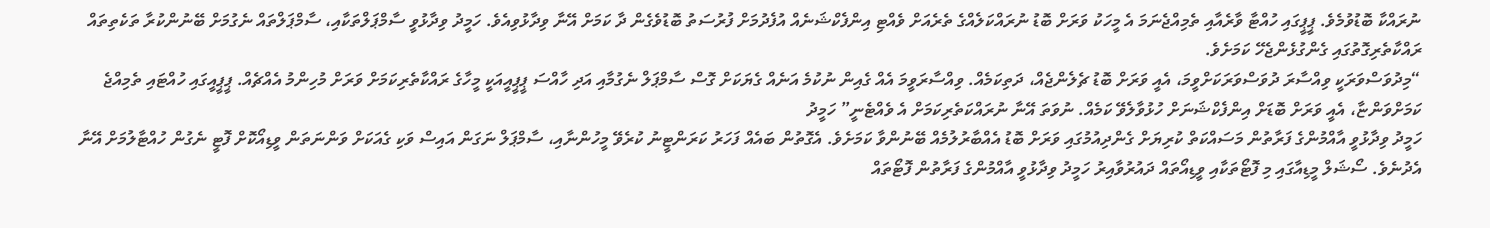ނުރައްކާ ބޮޑުވުމެވެ. ޕީޕީގައި ހުއްޓާ ވާރެއާއި ތެމިއްޖެނަމަ އެ މީހަކު ވަރަށް ބޮޑު ނުރައްކަލެއްގެ ތެރެއަށް ވެއްޓި އިންފެކްޝަނެއް އުފެދުމަށް ފުރުސަތު ބޮޑުވެގެން ދާ ކަމަށް އޭނާ ވިދާޅުވިއެވެ. ހަމީދު ވިދާޅުވީ ސާމްޕަލްތަކާއި، ސާމްޕަލްތައް ނެގުމަށް ބޭނުންކުރާ ތަކެތިތައް ރައްކާތެރިގޮތުގައި ގެންގުޅެންޖެހޭ ކަމަށެވެ.
“މިދުވަސްވަރަކީ ވިއްސާރަ ދުވަސްވަރަކަށްވީމަ، އެއީ ވަރަށް ބޮޑު ޗެލެންޖެއް، ދަތިކަމެއް. ވިއްސާރަވީމަ އެއް ގެއިން ނުކުމެ އަނެއް ގެޔަކަށް ގޮސް ސާމްޕަލް ނެގުމާއި އަދި ހާއްސަ ޕީޕީއީއަކީ މީހާގެ ރައްކާތެރިކަމަށް ވަރަށް މުހިންމު އެއްޗެއް. ޕީޕީއީގައި ހުއްޓައި ތެމިއްޖެ ކަމަށްވަންޏާ، އެއީ ވަރަށް ބޮޑަށް އިންފެކްޝަނަށް ހުޅުވާލެވޭ ކަމެއް. ނުވަތަ އޭނާ ނުރައްކަތެރިކަމަށް އެ ވެއްޓެނީ” ހަމީދު
ހަމީދު ވިދާޅުވީ އާއްމުންގެ ފަރާތުން މަސައްކަތް ކުރިޔަށް ގެންދިއުމުގައި ވަރަށް ބޮޑު އެއްބާރުލުމެއް ބޭނުންވާ ކަމަށެވެ. އެގޮތުން ބައެއް ފަހަރު ކަރަންޓީނު ކުރެވޭ މީހުންނާއި، ސާމްޕަލް ނަގަން އައިސް ވަކި ގެއަކަށް ވަންނަތަން ވީޑިއޯކޮށް ފޮޓީ ނެގުން ހުއްޓާލުމަށް އޭނާ އެދުނެވެ. ސޯޝަލް މީޑިއާގައި މި ފޮޓޯތަކާއި ވީޑިއޯތައް ދައުރުވާއިރު ހަމީދު ވިދާޅުވީ އާއްމުންގެ ފަރާތުން ފޮޓޯތައް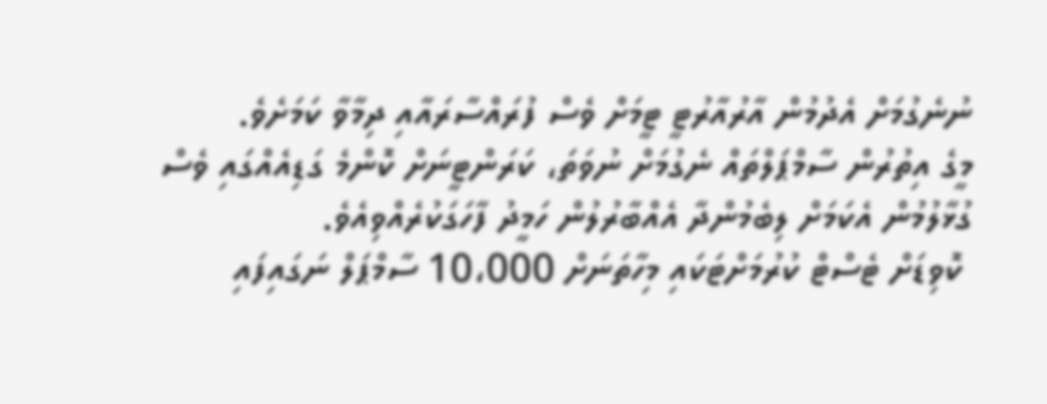ނުނެގުމަށް އެދުމުން އާރުއާރުޓީ ޓީމަށް ވެސް ފުރައްސާރައާއި ދިމާވާ ކަމަށެވެ.
މީގެ އިތުރުން ސާމްޕަލްތައް ނެގުމަށް ނުވަތަ، ކަރަންޓީނަށް ކޮންމެ ގަޑިއެއްގައި ވެސް ގުޅާލުމުން އެކަމަށް ލިބެމުންދާ އެއްބާރުލުން ހަމީދު ފާހަގަކުރެއްވިއެވެ.
 ކޮވިޑަށް ޓެސްޓް ކުރުމަށްޓަކައި މިހާތަނަށް 10،000 ސާމްޕަލް ނަގައިފައި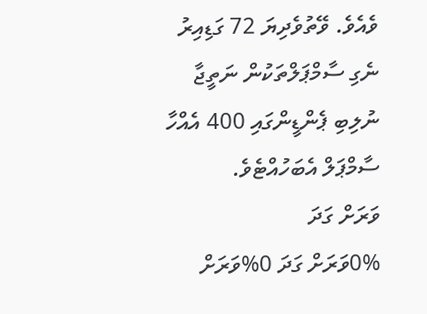ވެއެވެ. ވޭތުވެދިޔަ 72 ގަޑިއިރު ނެގި ސާމްޕަލްތަކުން ނަތީޖާ ނުލިބި ޕެންޑީންގައި 400 އެއްހާ ސާމްޕަލް އެބަހުއްޓެވެ.
ވަރަށް ގަދަ
0%ވަރަށް ގަދަ 0%ވަރަށް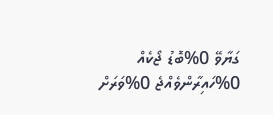ގަޔާވޭ 0%ބޮޑު ޖޯކެއް 0%ހައިރާންވެއްޖެ 0%ވަރަށް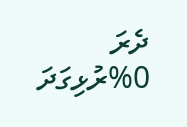ދެރަ 0%ރުޅިގަދަ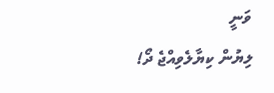ވަނީ
ލިޔުން ކިޔާލެވިއްޖެ ދޯ!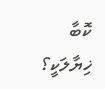ކޮބާ ޚިޔާލަކީ؟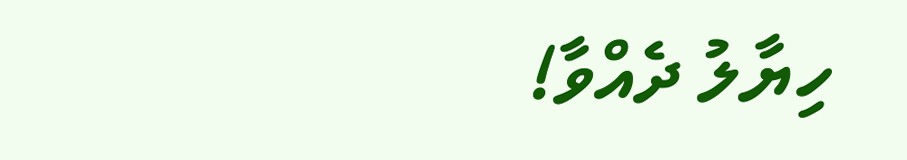ހިޔާލު ދެއްވާ!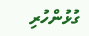ގުޅުންހުރި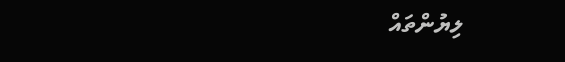ލިޔުންތައް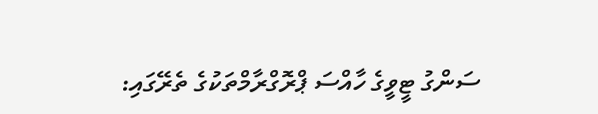ސަންގު ޓީވީގެ ހާއްސަ ޕްރޮގްރާމްތަކުގެ ތެރޭގައި: